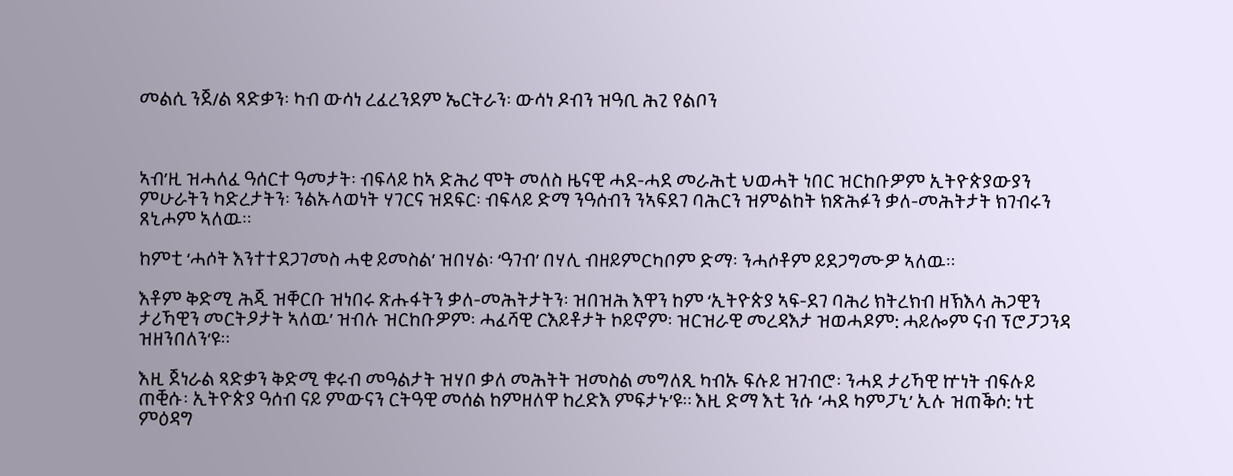መልሲ ንጀ/ል ጻድቃን፡ ካብ ውሳነ ረፈረንደም ኤርትራን፡ ውሳነ ዶብን ዝዓቢ ሕጊ የልቦን



ኣብ’ዚ ዝሓለፈ ዓሰርተ ዓመታት፡ ብፍላይ ከኣ ድሕሪ ሞት መለስ ዜናዊ ሓደ-ሓደ መራሕቲ ህወሓት ነበር ዝርከቡዎም ኢትዮጵያውያን ምሁራትን ካድረታትን፡ ንልኡላወነት ሃገርና ዝደፍር፡ ብፍላይ ድማ ንዓሰብን ንኣፍደገ ባሕርን ዝምልከት ክጽሕፉን ቃለ-መሕትታት ክገብሩን ጸኒሖም ኣለዉ።

ከምቲ ‘ሓሶት እንተተደጋገመስ ሓቂ ይመስል’ ዝበሃል፡ ‘ዓገብ’ በሃሊ ብዘይምርካቦም ድማ፡ ንሓሶቶም ይደጋግሙዎ ኣለዉ።

እቶም ቅድሚ ሕጂ ዝቐርቡ ዝነበሩ ጽሑፋትን ቃለ-መሕትታትን፡ ዝበዝሕ እዋን ከም ‘ኢትዮጵያ ኣፍ-ደገ ባሕሪ ክትረክብ ዘኽእላ ሕጋዊን ታሪኻዊን መርትዖታት ኣለዉ’ ዝብሉ ዝርከቡዎም፡ ሓፈሻዊ ርእይቶታት ኮይኖም፡ ዝርዝራዊ መረዳእታ ዝወሓዶም: ሓይሎም ናብ ፕሮፓጋንዳ ዝዘንበለን’ዩ።

እዚ ጀነራል ጻድቃን ቅድሚ ቁሩብ መዓልታት ዝሃቦ ቃለ መሕትት ዝመስል መግለጺ ካብኡ ፍሉይ ዝገብሮ፡ ንሓደ ታሪኻዊ ኵነት ብፍሉይ ጠቒሱ፡ ኢትዮጵያ ዓሰብ ናይ ምውናን ርትዓዊ መሰል ከምዘለዋ ከረድእ ምፍታኑ’ዩ። እዚ ድማ እቲ ንሱ ‘ሓደ ካምፓኒ’ ኢሉ ዝጠቕሶ: ነቲ ምዕዳግ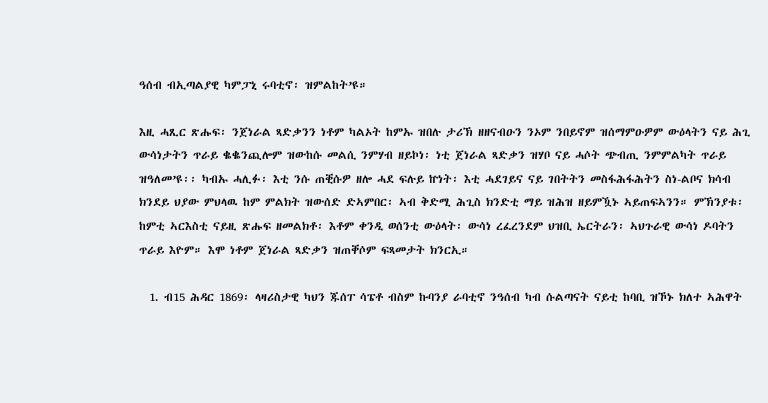ዓሰብ ብኢጣልያዊ ካምፓኒ ሩባቲኖ፡ ዝምልከት’ዩ።

እዚ ሓጺር ጽሑፍ፡ ንጀነራል ጻድቃንን ነቶም ካልኦት ከምኡ ዝበሉ ታሪኽ ዘዘናብዑን ንኦም ንበይኖም ዝሰማምዑዎም ውዕላትን ናይ ሕጊ ውሳነታትን ጥራይ ቈቈንጪሎም ዝውከሱ መልሲ ንምሃብ ዘይኮነ፡ ነቲ ጀነራል ጻድቃን ዝሃቦ ናይ ሓሶት ጭብጢ ንምምልካት ጥራይ ዝዓለመ’ዩ፡፡ ካብኡ ሓሊፉ፡ እቲ ንሱ ጠቒሱዎ ዘሎ ሓደ ፍሉይ ኵነት፡ እቲ ሓደገይና ናይ ገበትትን መስፋሕፋሕትን ስነ-ልቦና ክሳብ ክንደይ ህያው ምህላዉ ከም ምልክት ዝውሰድ ድኣምበር፡ ኣብ ቅድሚ ሕጊስ ክንድቲ ማይ ዝሕዝ ዘይምዃኑ ኣይጠፍኣንን። ምኽንያቱ፡ ከምቲ ኣርእስቲ ናይዚ ጽሑፍ ዘመልክቶ፡ እቶም ቀንዲ ወሰንቲ ውዕላት፡ ውሳነ ረፈረንደም ህዝቢ ኤርትራን፡ ኣህጉራዊ ውሳነ ዶባትን ጥራይ እዮም። እሞ ነቶም ጀነራል ጻድቃን ዝጠቐሶም ፍጻመታት ክንርኢ።

  1. ብ15 ሕዳር 1869፡ ላዛሪስታዊ ካህን ጁሰፐ ሳፔቶ ብስም ኩባንያ ራባቲኖ ንዓሰብ ካብ ሱልጣናት ናይቲ ከባቢ ዝኾኑ ክለተ ኣሕዋት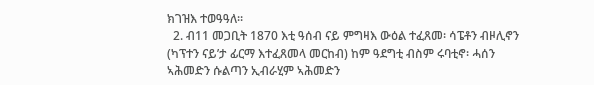ክገዝእ ተወዓዓለ።
  2. ብ11 መጋቢት 1870 እቲ ዓሰብ ናይ ምግዛእ ውዕል ተፈጸመ፡ ሳፔቶን ብዞሊኖን (ካፕተን ናይ’ታ ፊርማ እተፈጸመላ መርከብ) ከም ዓደግቲ ብስም ሩባቲኖ፡ ሓሰን ኣሕመድን ሱልጣን ኢብራሂም ኣሕመድን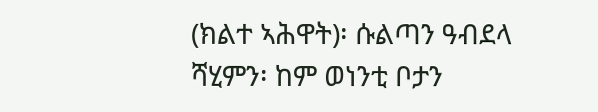(ክልተ ኣሕዋት)፡ ሱልጣን ዓብደላ ሻሂምን፡ ከም ወነንቲ ቦታን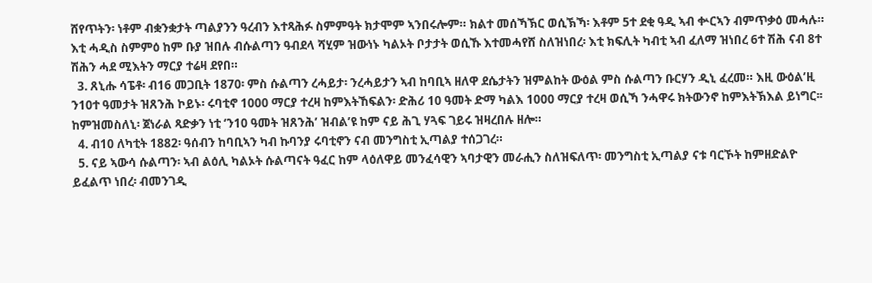ሸየጥትን፡ ነቶም ብቋንቋታት ጣልያንን ዓረብን እተጻሕፉ ስምምዓት ክታሞም ኣንበሩሎም። ክልተ መሰኻኽር ወሲኽኻ፡ እቶም 5ተ ደቂ ዓዲ ኣብ ቍርኣን ብምጥቃዕ መሓሉ። እቲ ሓዲስ ስምምዕ ከም ቡያ ዝበሉ ብሱልጣን ዓብደላ ሻሂም ዝውነኑ ካልኦት ቦታታት ወሲኹ እተመሓየሸ ስለዝነበረ፡ እቲ ክፍሊት ካብቲ ኣብ ፈለማ ዝነበረ 6ተ ሽሕ ናብ 8ተ ሽሕን ሓደ ሚእትን ማርያ ተሬዛ ደየበ።
  3. ጸኒሑ ሳፔቶ፡ ብ16 መጋቢት 1870፡ ምስ ሱልጣን ረሓይታ፡ ንረሓይታን ኣብ ከባቢኣ ዘለዋ ደሴታትን ዝምልከት ውዕል ምስ ሱልጣን ቡርሃን ዲኒ ፈረመ። እዚ ውዕል’ዚ ን10ተ ዓመታት ዝጸንሕ ኮይኑ፡ ሩባቲኖ 1000 ማርያ ተረዛ ከምእትኸፍልን፡ ድሕሪ 10 ዓመት ድማ ካልእ 1000 ማርያ ተረዛ ወሲኻ ንሓዋሩ ክትውንኖ ከምእትኽእል ይነግር፡፡ ከምዝመስለኒ፡ ጀነራል ጻድቃን ነቲ ‘ን10 ዓመት ዝጸንሕ’ ዝብል’ዩ ከም ናይ ሕጊ ሃጓፍ ገይሩ ዝዛረበሉ ዘሎ።
  4. ብ10 ለካቲት 1882፡ ዓሰብን ከባቢኣን ካብ ኩባንያ ሩባቲኖን ናብ መንግስቲ ኢጣልያ ተሰጋገረ።
  5. ናይ ኣውሳ ሱልጣን፡ ኣብ ልዕሊ ካልኦት ሱልጣናት ዓፈር ከም ላዕለዋይ መንፈሳዊን ኣባታዊን መራሒን ስለዝፍለጥ፡ መንግስቲ ኢጣልያ ናቱ ባርኾት ከምዘድልዮ ይፈልጥ ነበረ፡ ብመንገዲ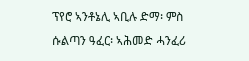ፕየሮ ኣንቶኔሊ ኣቢሉ ድማ፡ ምስ ሱልጣን ዓፈር፡ ኣሕመድ ሓንፈሪ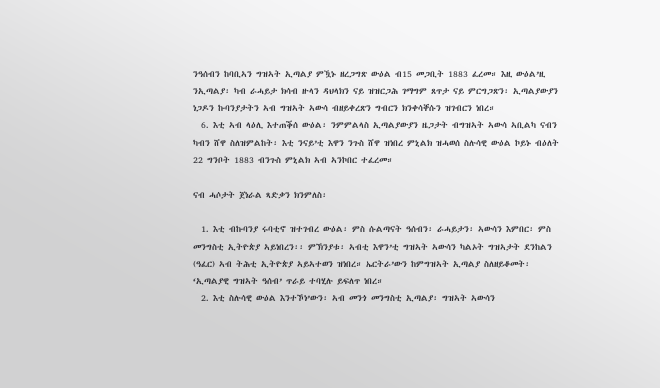ንዓሰብን ከባቢኣን ግዝኣት ኢጣልያ ምዃኑ ዘረጋግጽ ውዕል ብ15 መጋቢት 1883 ፈረመ። እዚ ውዕል’ዚ ንኢጣልያ፡ ካብ ራሓይታ ክሳብ ዙላን ዳህላክን ናይ ዝዝርጋሕ ገማግም ጸጥታ ናይ ምርግጋጽን፡ ኢጣልያውያን ነጋዶን ኩባንያታትን ኣብ ግዝኣት ኣውሳ ብዘይቀረጽን ግብርን ክንቀሳቐሱን ዝገብርን ነበረ።
  6. እቲ ኣብ ላዕሊ እተጠቕሰ ውዕል፡ ንምምልላስ ኢጣልያውያን ዜጋታት ብግዝኣት ኣውሳ ኣቢልካ ናብን ካብን ሸዋ ስለዝምልከት፡ እቲ ንናይ’ቲ እዋን ንጉስ ሸዋ ዝነበረ ምኒልክ ዝሓወሰ ስሉሳዊ ውዕል ኮይኑ ብዕለት 22 ግንቦት 1883 ብንጉስ ምኒልክ ኣብ ኣንኮበር ተፈረመ።

ናብ ሓሶታት ጀነራል ጻድቃን ክንምለስ፡

  1. እቲ ብኩባንያ ሩባቲኖ ዝተገብረ ውዕል፡ ምስ ሱልጣናት ዓሰብን፡ ራሓይታን፡ ኣውሳን እምበር፡ ምስ መንግስቲ ኢትዮጵያ ኣይነበረን፡፡ ምኽንያቱ፡ ኣብቲ እዋን’ቲ ግዝኣት ኣውሳን ካልኦት ግዝኣታት ደንከልን (ዓፈር) ኣብ ትሕቲ ኢትዮጵያ ኣይኣተወን ዝነበረ። ኤርትራ’ውን ከምግዝኣት ኢጣልያ ስለዘይቆመት፡ ‘ኢጣልያዊ ግዝኣት ዓሰብ’ ጥራይ ተባሂሉ ይፍለጥ ነበረ።
  2. እቲ ስሉሳዊ ውዕል እንተኾነ’ውን፡ ኣብ መንጎ መንግስቲ ኢጣልያ፡ ግዝኣት ኣውሳን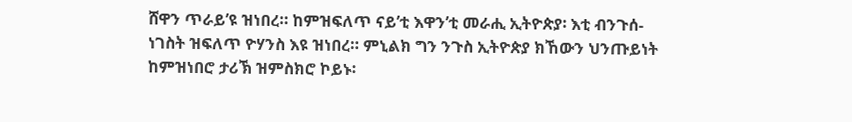ሸዋን ጥራይ’ዩ ዝነበረ። ከምዝፍለጥ ናይ’ቲ እዋን’ቲ መራሒ ኢትዮጵያ፡ እቲ ብንጉሰ-ነገስት ዝፍለጥ ዮሃንስ እዩ ዝነበረ። ምኒልክ ግን ንጉስ ኢትዮጵያ ክኸውን ህንጡይነት ከምዝነበሮ ታሪኽ ዝምስክሮ ኮይኑ፡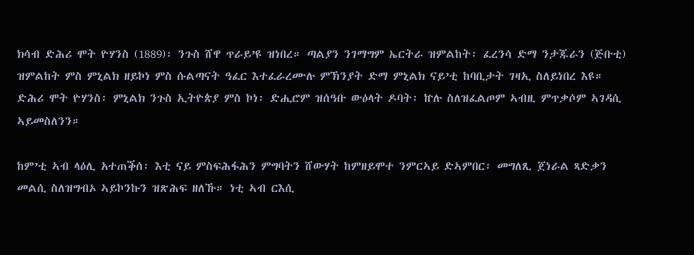ክሳብ ድሕሪ ሞት ዮሃንስ (1889)፡ ንጉስ ሸዋ ጥራይ’ዩ ዝነበረ። ጣልያን ንገማግም ኤርትራ ዝምልከት፡ ፈረንሳ ድማ ንታጁራን (ጅቡቲ) ዝምልከት ምስ ምኒልክ ዘይኮነ ምስ ሱልጣናት ዓፈር እተፈራረሙሉ ምኽንያት ድማ ምኒልክ ናይ’ቲ ከባቢታት ገዛኢ ስለይነበረ እዩ። ድሕሪ ሞት ዮሃንስ፡ ምኒልክ ንጉስ ኢትዮጵያ ምስ ኮነ፡ ድሒሮም ዝሰዓቡ ውዕላት ዶባት፡ ኵሉ ስለዝፈልጦም ኣብዚ ምጥቃሶም ኣገዳሲ ኣይመስለንን።

ከም’ቲ ኣብ ላዕሊ አተጠቕሰ፡ እቲ ናይ ምስፍሕፋሕን ምግባትን ሸውሃት ከምዘይሞተ ንምርኣይ ድኣምበር፡ መግለጺ ጀነራል ጻድቃን መልሲ ስለዝግብኦ ኣይኮንኩን ዝጽሕፍ ዘለኹ። ነቲ ኣብ ርእሲ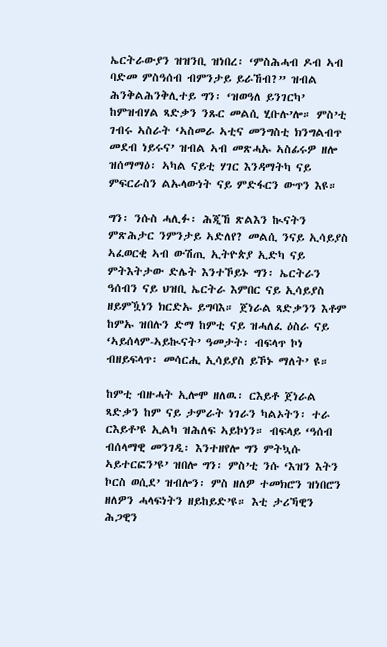ኤርትራውያን ዝዝንቢ ዝነበረ፡ ‘ምስሕሓብ ዶብ ኣብ ባድመ ምስዓሰብ ብምንታይ ይራኸብ?” ዝብል ሕንቅልሕንቅሊተይ ግን፡ ‘ዝወዓለ ይንገርካ’ ከምዝብሃል ጻድቃን ንጹር መልሲ ሂቡሉ’ሎ። ምስ’ቲ ገብሩ ኣስራት ‘ኣስመራ ኣቲና መንግስቲ ክንግልብጥ መደብ ነይሩና’ ዝብል ኣብ መጽሓኡ ኣስፊሩዎ ዘሎ ዝሰማማዕ፡ ኣካል ናይቲ ሃገር እንዳማትካ ናይ ምፍርራስን ልኡላውነት ናይ ምድፋርን ውጥን እዩ።

ግን፡ ንሱስ ሓሊፉ፡ ሕጂኸ ጽልእን ኲናትን ምጽሕታር ንምንታይ ኣድለየ? መልሲ ንናይ ኢሳይያስ ኣፈወርቂ ኣብ ውሽጢ ኢትዮጵያ ኢድካ ናይ ምትእትታው ድሌት እንተኾይኑ ግን፡ ኤርትራን ዓሰብን ናይ ህዝቢ ኤርትራ እምበር ናይ ኢሳይያስ ዘይምዃነን ክርድኡ ይግባእ። ጀነራል ጻድቃንን እቶም ከምኡ ዝበሉን ድማ ከምቲ ናይ ዝሓለፈ ዕስራ ናይ ‘ኣይሰላም-ኣይኲናት’ ዓመታት፡ ብፍላጥ ኮነ ብዘይፍላጥ፡ መሳርሒ ኢሳይያስ ይኾኑ ማለት’ ዩ።

ከምቲ ብዙሓት ኢሎሞ ዘለዉ፡ ርእይቶ ጀነራል ጻድቃን ከም ናይ ታምራት ነገራን ካልኦትን፡ ተራ ርእይቶ’ዩ ኢልካ ዝሕለፍ ኣይኮነን። ብፍላይ ‘ዓሰብ ብሰላማዊ መንገዲ፡ እንተዘየሎ ግን ምትኳሱ ኣይተርፎን’ዩ’ ዝበሎ ግን፡ ምስ’ቲ ንሱ ‘እዝን እትን ኮርስ ወሲደ’ ዝብሎን፡ ምስ ዘለዎ ተመክሮን ዝነበሮን ዘለዎን ሓላፍነትን ዘይከይድ’ዩ። እቲ ታሪኻዊን ሕጋዊን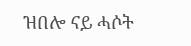ዝበሎ ናይ ሓሶት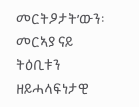መርትዖታት’ውን፡ መርኣያ ናይ ትዕቢቱን ዘይሓላፍነታዊ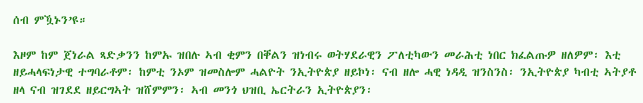ሰብ ምዃኑን’ዩ።

እዞም ከም ጀነራል ጻድቃንን ከምኡ ዝበሉ ኣብ ቂምን በቐልን ዝነብሩ ወትሃደራዊን ፖለቲካውን መራሕቲ ነበር ክፈልጡዎ ዘለዎም፡ እቲ ዘይሓላፍነታዊ ተግባራቶም፡ ከምቲ ንኦም ዝመስሎም ሓልዮት ንኢትዮጵያ ዘይኮነ፡ ናብ ዘሎ ሓዊ ነዳዲ ዝንስንስ፡ ንኢትዮጵያ ካብቲ ኣትያቶ ዘላ ናብ ዝገደደ ዘይርግኣት ዝሸምምን፡ ኣብ መንጎ ህዝቢ ኤርትራን ኢትዮጵያን፡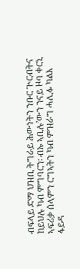ብፍላይ ድማ ህዝቢ ትግራይ ሕውነትን ንቡር ጕርብትና ከይህሉ ካብ ምግባርን፡ ብኡ ኣቢሉ’ውን ንናይ ዞባ ቀርኒ ኣፍሪቃ ሰላምን ርግኣትን ካብ ምዝራግ ሓሊፉ ካልእ ፋይዳ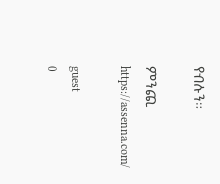የብሉን።

ምንጪ https://assenna.com/

guest
0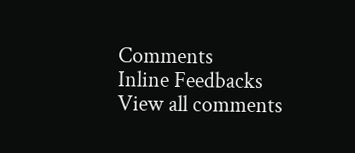Comments
Inline Feedbacks
View all comments